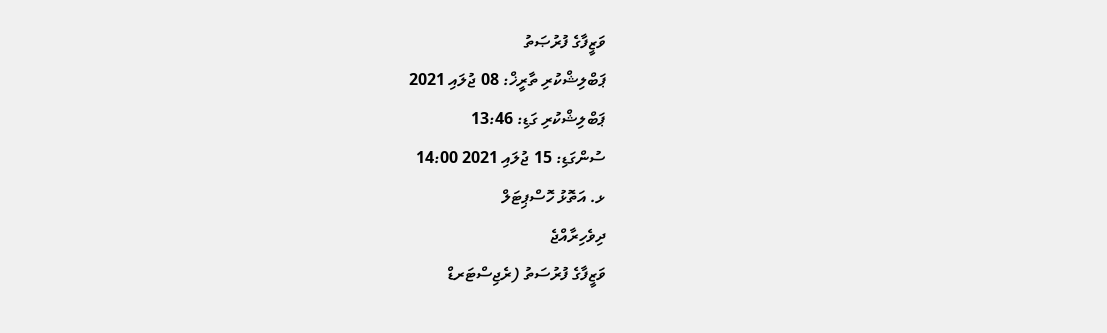ވަޒީފާގެ ފުރުޞަތު
ޕަބްލިޝްކުރި ތާރީޚް: 08 ޖުލައި 2021
ޕަބްލިޝްކުރި ގަޑި: 13:46
ސުންގަޑި: 15 ޖުލައި 2021 14:00
ޅ. އަތޮޅު ހޮސްޕިޓަލް
ދިވެހިރާއްޖެ
ވަޒީފާގެ ފުރުސަތު (ރެޖިސްޓަރޑް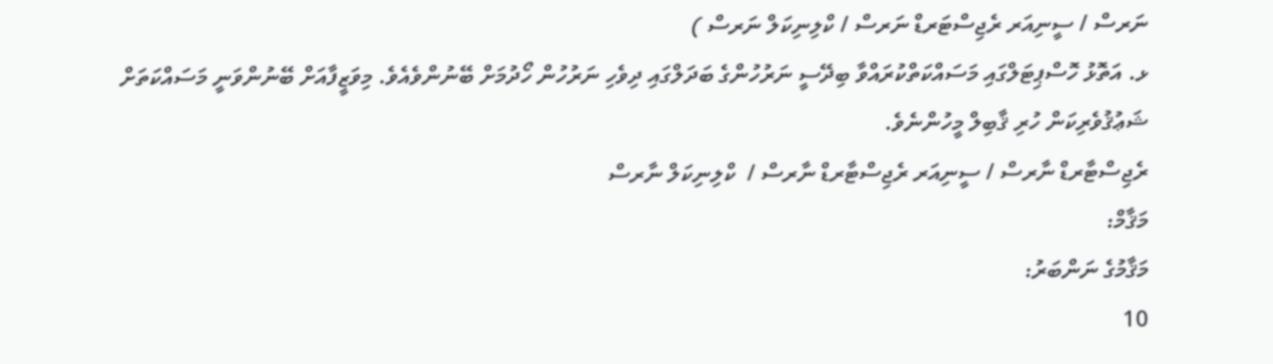ނަރސް / ސީނިއަރ ރެޖިސްޓަރޑް ނަރސް / ކްލިނިކަލް ނަރސް )
ޅ. އަތޮޅު ހޮސްޕިޓަލްގައި މަސައްކަތްކުރައްވާ ބިދޭސީ ނަރުހުންގެ ބަދަލްގައި ދިވެހި ނަރުހުން ހޯދުމަށް ބޭނުންވެއެވެ. މިވަޒީފާއަށް ބޭނުންވަނީ މަސައްކަތަށް ޝަޢުޤުވެރިކަން ހުރި ޤާބިލް މީހުންނެވެ.
ރެޖިސްޓާރޑް ނާރސް / ސީނިއަރ ރެޖިސްޓާރޑް ނާރސް /  ކްލިނިކަލް ނާރސް
މަޤާމް:
މަޤާމުގެ ނަންބަރު:
10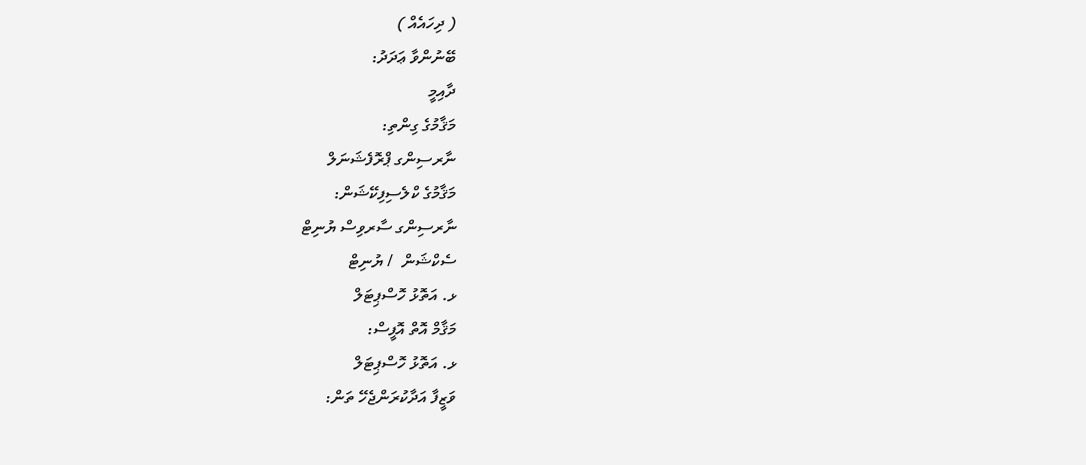( ދިހައެއް )
ބޭނުންވާ ޢަދަދު:
ދާއިމީ
މަޤާމުގެ ގިންތި:
ނާރސިންގ ޕްރޮފެޝަނަލް
މަޤާމުގެ ކްލެސިފިކޭޝަން:
ނާރސިންގ ސާރވިސް ޔުނިޓް
ސެކްޝަން  / ޔުނިޓް
ޅ. އަތޮޅު ހޮސްޕިޓަލް
މަޤާމް އޮތް އޮފީސް:
ޅ. އަތޮޅު ހޮސްޕިޓަލް
ވަޒީފާ އަދާކުރަންޖެހޭ ތަން: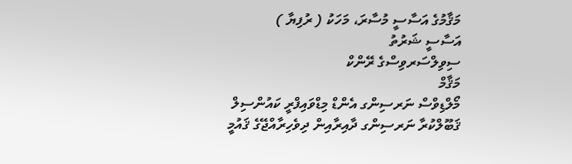މަޤާމުގެ އަސާސީ މުސާރަ، މަހަކު ( ރުފިޔާ )
އަސާސީ ޝަރުތު
ސިވިލްސަރވިސްގެ ރޭންކް
މަޤާމް
މޯލްޑިވްސް ނަރސިންގ އެންޑް މިޑްވައިފްރީ ކައުންސިލް ޤަބޫލްކުރާ ނަރސިންގ ދާއިރާއިން ދިވެހިރާއްޖޭގެ ޤައުމީ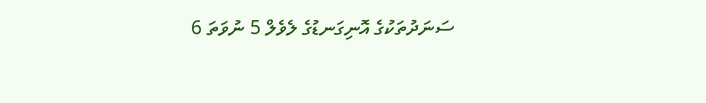ސަނަދުތަކުގެ އޮނިގަނޑުގެ ލެވެލް 5 ނުވަތަ 6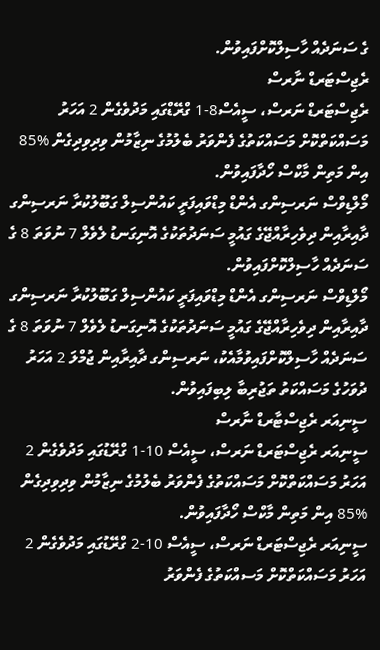ގެ ސަނަދެއް ހާސިލްކޮށްފައިވުން.
ރެޖިސްޓަރޑް ނާރސް
ރެޖިސްޓަރޑް ނަރސް، ސީއެސް8-1 ގްރޭޑްގައި މަދުވެގެން 2 އަހަރު މަސައްކަތްކޮށް މަސައްކަތުގެ ފެންވަރު ބެލުމުގެ ނިޒާމުން ވިދިވިދިގެން %85 އިން މަތިން މާކްސް ހޯދާފައިވުން.
މޯލްޑިވްސް ނަރސިންގ އެންޑް މިޑްވައިފަރީ ކައުންސިލް ގަބޫލުކުރާ ނަރސިންގ ދާއިރާއިން ދިވެހިރާއްޖޭގެ ގައުމީ ސަނަދުތަކުގެ އޮނިގަނޑު ލެވެލް 7 ނުވަތަ 8 ގެ ސަނަދެއް ހާސިލްކޮށްފައިވުން.
މޯލްޑިވްސް ނަރސިންގ އެންޑް މިޑްވައިފަރީ ކައުންސިލް ގަބޫލުކުރާ ނަރސިންގ ދާއިރާއިން ދިވެހިރާއްޖޭގެ ގައުމީ ސަނަދުތަކުގެ އޮނިގަނޑު ލެވެލް 7 ނުވަތަ 8 ގެ ސަނަދެއް ހާސިލްކޮށްފައިވުމާއެކު، ނަރސިންގ ދާއިރާއިން ޖުމްލަ 2 އަހަރު ދުވަހުގެ މަސައްކަތު ތަޖުރިބާ ލިބިފައިވުން.
ސީނިއަރ ރެޖިސްޓާރޑް ނާރސް
ސީނިއަރ ރެޖިސްޓަރޑް ނަރސް، ސީއެސް 10-1 ގްރޭޑުގައި މަދުވެގެން 2 އަހަރު މަސައްކަތްކޮށް މަސައްކަތުގެ ފެންވަރު ބެލުމުގެ ނިޒާމުން ވިދިވިދިގެން %85 އިން މަތިން މާކްސް ހޯދާފައިވުން.
ސީނިއަރ ރެޖިސްޓަރޑް ނަރސް، ސީއެސް 10-2 ގްރޭޑުގައި މަދުވެގެން 2 އަހަރު މަސައްކަތްކޮށް މަސއްކަތުގެ ފެންވަރު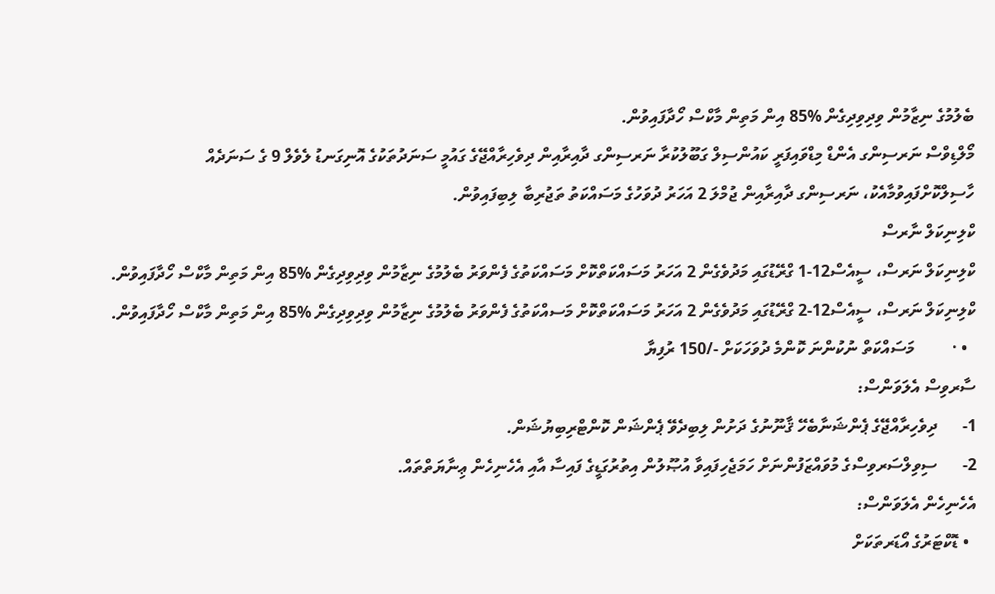ބެލުމުގެ ނިޒާމުން ވިދިވިދިގެން %85 އިން މަތިން މާކްސް ހޯދާފައިވުން.
މޯލްޑިވްސް ނަރސިންގ އެންޑް މިޑްވައިފަރީ ކައުންސިލް ގަބޫލުކުރާ ނަރސިންގ ދާއިރާއިން ދިވެހިރާއްޖޭގެ ގައުމީ ސަނަދުތަކުގެ އޮނިގަނޑު ލެވެލް 9 ގެ ސަނަދެއް ހާސިލްކޮށްފައިވުމާއެކު، ނަރސިންގ ދާއިރާއިން ޖުމްލަ 2 އަހަރު ދުވަހުގެ މަސައްކަތު ތަޖުރިބާ ލިބިފައިވުން.
ކްލިނިކަލް ނާރސް
ކްލިނިކަލް ނަރސް، ސީއެސް12-1 ގްރޭޑުގައި މަދުވެގެން 2 އަހަރު މަސައްކަތްކޮށް މަސައްކަތުގެ ފެންވަރު ބެލުމުގެ ނިޒާމުން ވިދިވިދިގެން %85 އިން މަތިން މާކްސް ހޯދާފައިވުން.
ކްލިނިކަލް ނަރސް، ސީއެސް12-2 ގްރޭޑުގައި މަދުވެގެން 2 އަހަރު މަސައްކަތްކޮށް މަސއްކަތުގެ ފެންވަރު ބެލުމުގެ ނިޒާމުން ވިދިވިދިގެން %85 އިން މަތިން މާކްސް ހޯދާފައިވުން.
  • ·         މަސައްކަތް ނުކުންނަ ކޮންމެ ދުވަހަކަށް -/150 ރުފިޔާ
ސާރވިސް އެލަވަންސް:
1-      ދިވެހިރާއްޖޭގެ ޕެންޝަނާބެހޭ ޤާނޫނުގެ ދަށުން ލިބިދެވޭ ޕެންޝަން ކޮންޓްރިބިޔުޝަން.
2-      ސިވިލްސަރވިސްގެ މުވައްޒަފުންނަށް ހަމަޖެހިފައިވާ އުޞޫލުން އިތުރުގަޑީގެ ފައިސާ އާއި އެހެނިހެން ޢިނާޔަތްތައް.
އެހެނިހެން އެލަވަންސް:
  • ޑޮކްޓަރުގެ އޯޑަރތަކަށް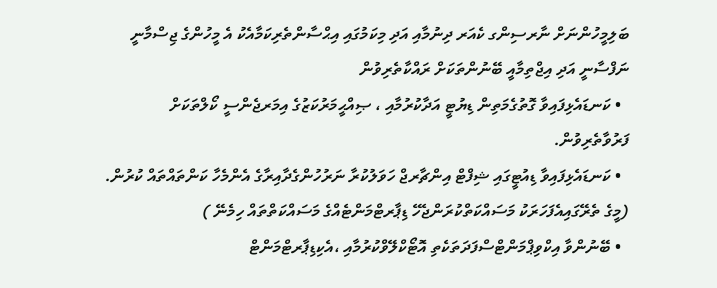ބަލިމީހުންނަށް ނާރސިންގ ކެއަރ ދިނުމާއި އަދި މިކަމުގައި އިޙްސާންތެރިކަމާއެކު އެ މީހުންގެ ޖިސްމާނީ ނަފްސާނީ އަދި އިޖްތިމާއީ ބޭނުންތަކަށް ރައްކާތެރިވުން
  • ކަނޑައެޅިފައިވާ ގޮތުގެމަތިން ޑިޔުޓީ އަދާކުރުމާއި ، ޞިއްޙީމަރުކަޒުގެ އިމަރޖެންސީ ކޯލްތަކަށް ފަރުވާތެރިވުން.
  • ކަނޑައެޅިފައިވާ ޑިއުޓީގައި ޝިފްޓް އިންޗާރޖް ހަވަލުކުރާ ނަރުހުންގެދާއިރާގެ އެންމެހާ ކަންތައްތައް ކުރުން. (މީގެ ތެރޭގައިއެފަހަރަކު މަސައްކަތްކުރަންޖެހޭ ޑިޕާރޓްމަންޓެއްގެ މަސައްކަތްތައް ހިމެނޭ )
  • ބޭނުންވާ އިކްވިޕްމަންޓްސްފަދަތަކެތި އޮޓޯކްލޭވްކުރުމާއި ،އެކިޑިޕާރޓްމަންޓް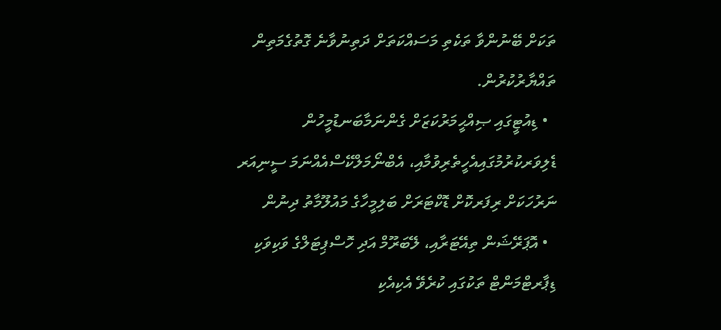ތަކަށް ބޭނުންވާ ތަކެތި މަސައްކަތަށް ދަތިނުވާނެ ގޮތުގެމަތިން ތައްޔާރުކުރުން.
  • ޑިއުޓީގައި ޞިއްޙީމަރުކަޒަށް ގެންނަމާބަނޑުމީހުން ޑެލިވަރކުރުމުގައިއެހީތެރިވުމާއި، އެބްނޯމަލްކޭސްއެއްނަމަ ސީނިއަރ ނަރުހަކަށް ރިފަރކޮށް ޑޮކްޓަރަށް ބަލިމީހާގެ މައުލޫމާތު ދިނުން
  • އޮޕަރޭޝަން ތިއޭޓަރާއި، ލޭބަރޫމް އަދި ހޮސްޕިޓަލްގެ ވަކިވަކި ޑިޕާރޓްމަންޓް ތަކުގައި ކުރެވޭ އެކިއެކި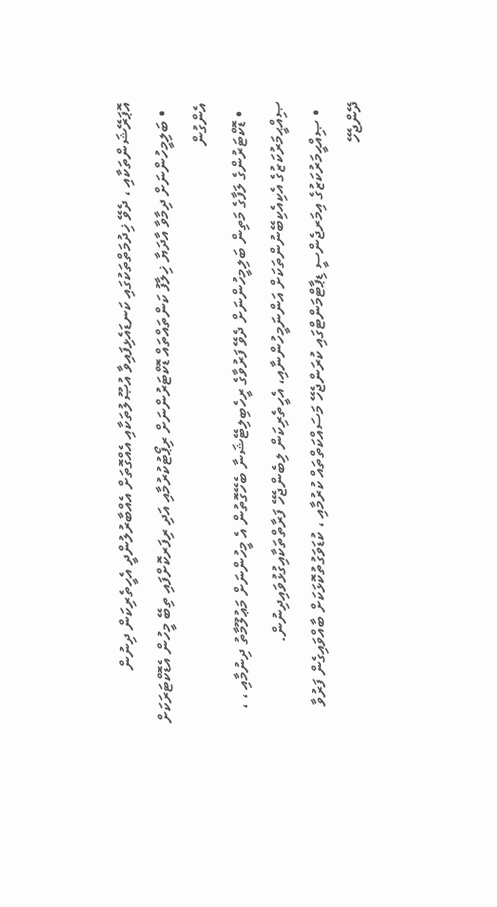އޮޕަރޭޝަންތަކާއި ، ދެވޭ ޚިދުމަތްތަކުގައި ކަނޑައެޅިފައިވާ އުޞޫލުތަކާއި އެއްގޮތަށް އެއްބާރުލުންދީ އެހީތެރިކަން ދިނުން
  • ބަލިމީހުންނަށް ދިމާވާ އާދަޔާ ޚިލާފު ކަންތައްތައް ޑޮކްޓަރުންނަށް ރިޕޯޓުކުރުމާއި އަދި ރިފަރކޮށްފައި ތިބޭ މީހުން އެޑޮކްޓަރަކަށް އެންގުން
  • ޑޮކްޓަރުންގެ ލަފާގެ މަތިން ބަލިމީހުންނަށް ދެވޭ ފަރުވާގެ ރީހެބިލިޓޭޝަނާ ބެހޭގޮތުން އެ މީހުންނަށް މަޢުލޫމާތު ދިނުމާއި ، ، ޞިއްޙީމަރުކަޒުގެ އެކިއެކިބޭނުންތަކަށް އަންނަމީހުންނާއި، އެހީތެރިކަން ލިބެންޖެހޭ ފަރާތްތަކާއިގުޅުވައިދިނުން.
  • ޞިއްޙީމަރުކަޒުގެ އިމަރޖެންސީ ޑިޕާޓްމަންޓްގައި ކުރަންޖެހޭ މަސައްކަތްތައް ކުރުމާއި ، ކުޑަވަގުތުކޮޅަކަށް ބާއްވައިގެން ފަރުވާ ދޭންޖެހޭ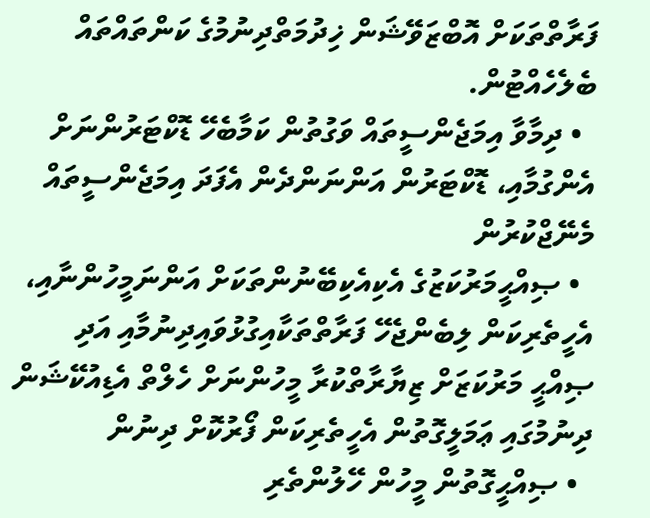ފަރާތްތަކަށް އޮބްޒަވޭޝަން ޚިދުމަތްދިނުމުގެ ކަންތައްތައް ބެލެހެއްޓުން.
  • ދިމާވާ އިމަޖެންސީތައް ވަގުތުން ކަމާބެހޭ ޑޮކްޓަރުންނަށް އެންގުމާއި، ޑޮކްޓަރުން އަންނަންދެން އެފަދަ އިމަޖެންސީތައް މެނޭޖްކުރުން
  • ޞިއްޙީމަރުކަޒުގެ އެކިއެކިބޭނުންތަކަށް އަންނަމީހުންނާއި، އެހީތެރިކަން ލިބެންޖެހޭ ފަރާތްތަކާއިގުޅުވައިދިނުމާއި އަދި ޞިއްޙީ މަރުކަޒަށް ޒިޔާރާތްކުރާ މީހުންނަށް ހެލްތް އެޑިއުކޭޝަން ދިނުމުގައި ޢަމަލީގޮތުން އެހީތެރިކަން ފޯރުކޮށް ދިނުން
  • ޞިއްޙީގޮތުން މީހުން ހޭލުންތެރި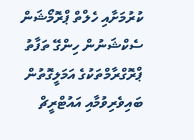ކުރުމަށާއި ހެލްތް ޕްރޮމޯޝަން ސެކްޝަނުން ހިންގޭ ތަފާތު ޕްރޮގްރާމްތަކުގެ އަމަލީގޮތުން ބައިވެރިވުމާއި އައުޓްރީޗް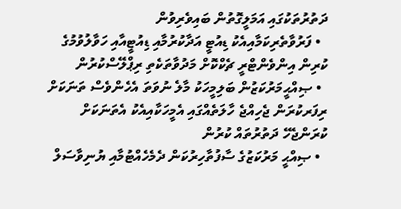ދަތުރުތަކުގައި އަމަލީގޮތުން ބައިވެރިވުން
  • ފަރުވާތެރިކަމާއިއެކު ޑިއުޓީ އަދާކުރުމާއި ޑިއުޓީއާއި ހަވާލުވުމުގެ ކުރިން އިންވެންޓްރީ ޗެކްކޮށް މަދުވާތަކެތި ރިޕްލޭސްކުރުން
  • ޞިއްޙީމަރުކަޒުން ބަލިމީހަކު މާލެ ނުވަތަ އެހެންވެސް ތަނަކަށް ރިފަރކުރަން ޖެހިއްޖެ ހާލަތެއްގައި އެމީހަކާއިއެކު އެތަނަކަށް ކުރަންޖެހޭ ދަތުރުތައް ކުރުން
  • ޞިއްޙީ މަރުކަޒުގެ ސާފުތާހިރުކަން ދެމެހެއްޓުމާއި ޔުނިވާސަލް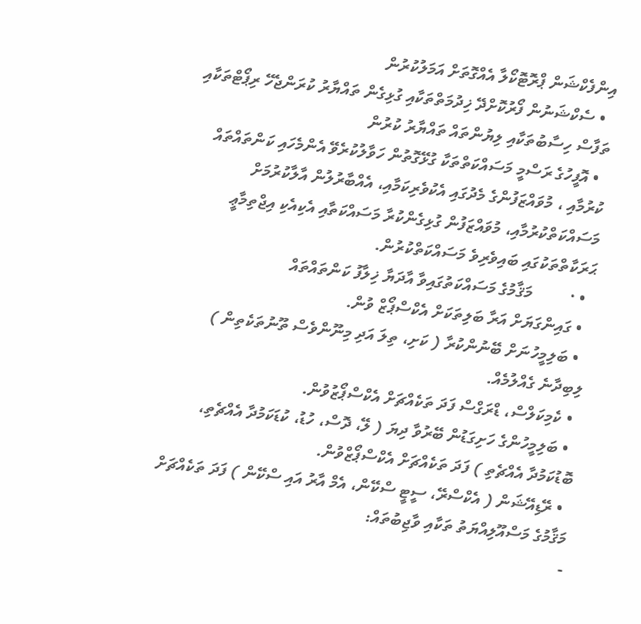އިންފެކްޝަން ޕްރޮޓޮކޯލާ އެއްގޮތަށް އަމަލުކުރުން
  • ސެކްޝަނުން ފޯރުކޮށްދޭ ޚިދުމަތްތަކާއި ގުޅިގެން ތައްޔާރު ކުރަންޖެހޭ ރިޕޯޓްތަކާއި ތަފާސް ހިސާބުތަކާއި ލިޔުންތައް ތައްޔާރު ކުރުން
  • އޮފީހުގެ ރަސްމީ މަސައްކަތްތަކާ ގުޅޭގޮތުން ހަވާލުކުރެވޭ އެންމެހައި ކަންތައްތައް ކުރުމާއި ، މުވައްޒަފުންގެ މެދުގައި އެކުވެރިކަމާއި، އެއްބާރުލުން އާލާކުރުމަށް މަސައްކަތްކުރުމާއި، މުވައްޒަފުން ގުޅިގެންކުރާ މަސައްކަތާއި އެކިއެކި އިޖްތިމާޢީ ޙަރަކާތްތަކުގައި ބައިވެރިވެ މަސައްކަތްކުރުން.
  • ·         މަޤާމުގެ މަސައްކަތުގައިވާ އާދަޔާ ޚިލާފު ކަންތައްތައް
  • ގައިންގަޔަށް އަރާ ބަލިތަކަށް އެކްސްޕޯޒް ވުން.
  • ބަލިމީހުނަށް ބޭނުންކުރާ ( ކަށި، ތިލަ އަދި މިނޫންވެސް ތޫނުތަކެތިން ) ލިބިދާނެ ގެއްލުމެއް.
  • ކެމިކަލްސް، ޑްރަގްސް ފަދަ ތަކެއްޗަށް އެކްސްޕޯޒުވުން.
  • ބަލިމީހުންގެ ހަށިގަޑުން ބޭރުވާ ދިޔަ ( ލޭ، ދޮސް، ހުޑު، ކުޑަކަމުދާ އެއްޗެތި، ބޮޑުކަމުދާ އެއްޗެތި ) ފަދަ ތަކެއްޗަށް އެކްސްޕޯޒްވުން.
  • ރޭޑިއޭޝަން ( އެކްސްރޭ، ސީޓީ ސްކޭން، އެމް އާރު އައި ސްކޭން ) ފަދަ ތަކެއްޗަށް
މަޤާމުގެ މަސްއޫލިއްޔަތު ތަކާއި ވާޖިބުތައް:
-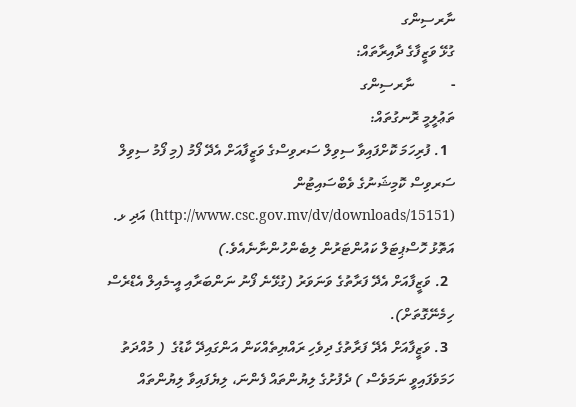ނާރސިންގ
ގުޅޭ ވަޒީފާގެ ދާއިރާތައް:
-          ނާރސިންގ
ތަޢުލީމީ ރޮނގުތައް:
  1. ފުރިހަމަ ކޮށްފައިވާ ސިވިލް ސަރވިސްގެ ވަޒީފާއަށް އެދޭ ފޯމު (މި ފޯމު ސިވިލް ސަރވިސް ކޮމިޝަނުގެ ވެބްސައިޓުން (http://www.csc.gov.mv/dv/downloads/15151) އަދި ޅ. އަތޮޅު ހޮސްޕިޓަލް ކައުންޓަރުން ލިބެންހުންނާނެއެވެ.)
  2. ވަޒީފާއަށް އެދޭ ފަރާތުގެ ވަނަވަރު (ގުޅޭނެ ފޯނު ނަންބަރާއި އީ-މެއިލް އެޑްރެސް ހިމެނޭގޮތަށް).
  3. ވަޒީފާއަށް އެދޭ ފަރާތުގެ ދިވެހި ރައްޔިތެއްކަން އަންގައިދޭ ކާޑުގެ  ( މުއްދަތު ހަމަވެފައިވީ ނަމަވެސް ) ދެފުށުގެ ލިޔުންތައް ފެންނަ، ލިޔެފައިވާ ލިޔުންތައް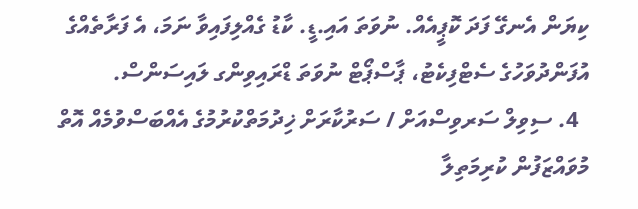ކިޔަން އެނގޭ ފަދަ ކޮޕީއެއް. ނުވަތަ އައި.ޑީ. ކާޑު ގެއްލިފައިވާ ނަމަ، އެ ފަރާތެއްގެ އުފަންދުވަހުގެ ސެޓްފިކެޓު، ޕާސްޕޯޓް ނުވަތަ ޑްރައިވިންގ ލައިސަންސް.
  4. ސިވިލް ސަރވިސްއަށް / ސަރުކާރަށް ޚިދުމަތްކުރުމުގެ އެއްބަސްވުމެއް އޮތް މުވައްޒަފުން ކުރިމަތިލާ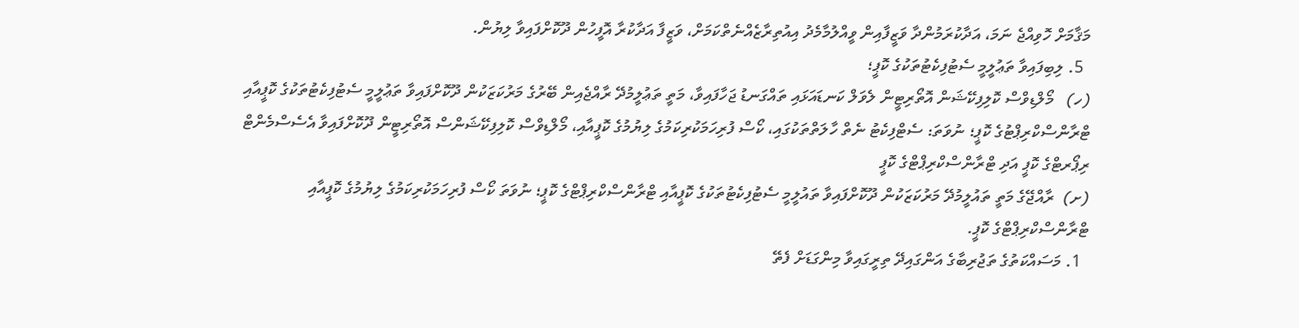މަޤާމަށް ހޮވިއްޖެ ނަމަ، އަދާކުރަމުންދާ ވަޒީފާއިން ވީއްލުމާމެދު އިއުތިރާޒެއްނެތްކަމަށް، ވަޒީފާ އަދާކުރާ އޮފީހުން ދޫކޮށްފައިވާ ލިޔުން.
  5. ލިބިފައިވާ ތަޢުލީމީ ސެޓުފިކެޓުތަކުގެ ކޮޕީ؛
(ހ)   މޯލްޑިވްސް ކޮލިފިކޭޝަން އޮތޯރިޓީން ލެވަލް ކަނޑައަޅައި ތައްގަނޑު ޖަހާފައިވާ، މަތީ ތަޢުލީމުދޭ ރާއްޖެއިން ބޭރުގެ މަރުކަޒަކުން ދޫކޮށްފައިވާ ތަޢުލީމީ ސެޓުފިކެޓުތަކުގެ ކޮޕީއާއި ޓްރާންސްކްރިޕްޓުގެ ކޮޕީ؛ ނުވަތަ: ސެޓްފިކެޓު ނެތް ހާލަތްތަކުގައި، ކޯސް ފުރިހަމަކުރިކަމުގެ ލިޔުމުގެ ކޮޕީއާއި، މޯލްޑިވްސް ކޮލިފިކޭޝަންސް އޮތޯރިޓީން ދޫކޮށްފައިވާ އެސެސްމެންޓް ރިޕޯރޓްގެ ކޮޕީ އަދި ޓްރާންސްކްރިޕްޓްގެ ކޮޕީ
(ށ)  ރާއްޖޭގެ މަތީ ތައުލީމުދޭ މަރުކަޒަކުން ދޫކޮށްފައިވާ ތައުލީމީ ސެޓުފިކެޓުތަކުގެ ކޮޕީއާއި ޓްރާންސްކްރިޕްޓްގެ ކޮޕީ؛ ނުވަތަ ކޯސް ފުރިހަމަކުރިކަމުގެ ލިޔުމުގެ ކޮޕީއާއި ޓްރާންސްކްރިޕްޓްގެ ކޮޕީ.
  1. މަސައްކަތުގެ ތަޖުރިބާގެ އަންގައިދޭ ތިރީގައިވާ މިންގަޑަށް ފެތޭ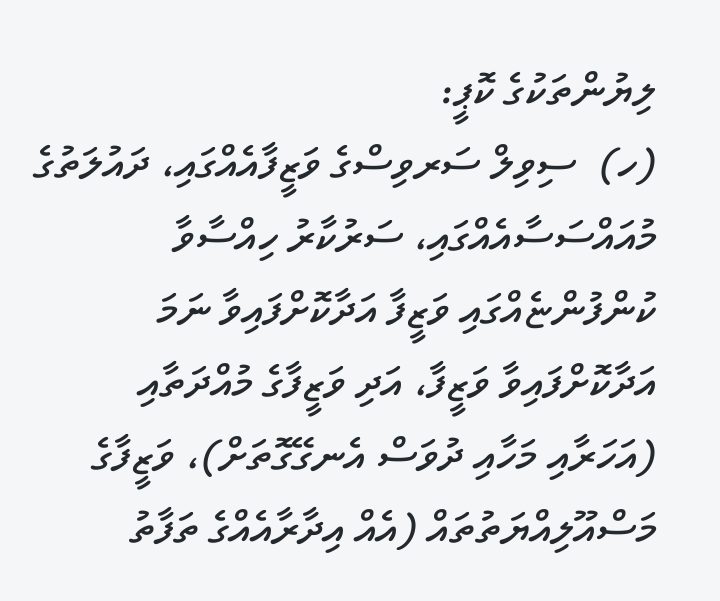ލިޔުންތަކުގެ ކޮޕީ:
(ހ)  ސިވިލް ސަރވިސްގެ ވަޒީފާއެއްގައި، ދައުލަތުގެ މުއައްސަސާއެއްގައި، ސަރުކާރު ހިއްސާވާ ކުންފުންޏެއްގައި ވަޒީފާ އަދާކޮށްފައިވާ ނަމަ އަދާކޮށްފައިވާ ވަޒީފާ، އަދި ވަޒީފާގެ މުއްދަތާއި (އަހަރާއި މަހާއި ދުވަސް އެނގޭގޮތަށް)، ވަޒީފާގެ މަސްއޫލިއްޔަތުތައް (އެއް އިދާރާއެއްގެ ތަފާތު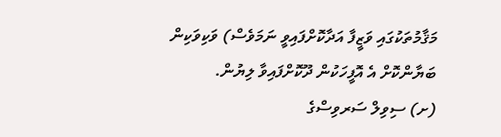މަޤާމުތަކުގައި ވަޒީފާ އަދާކޮށްފައިވީ ނަމަވެސް) ވަކިވަކިން ބަޔާންކޮށް އެ އޮފީހަކުން ދޫކޮށްފައިވާ ލިޔުން.
(ށ) ސިވިލް ސަރވިސްގެ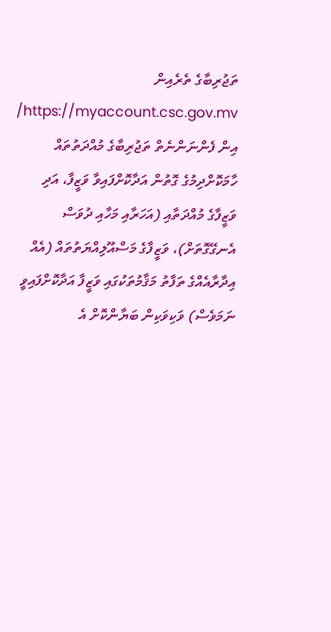ތަޖުރިބާގެ ތެރެއިން https://myaccount.csc.gov.mv/ އިން ފެންނަންނެތް ތަޖުރިބާގެ މުއްދަތުތައް ހާމަކޮށްދިމުގެ ގޮތުން އަދާކޮށްފައިވާ ވަޒީފާ، އަދި ވަޒީފާގެ މުއްދަތާއި (އަހަރާއި މަހާއި ދުވަސް އެނގޭގޮތަށް)، ވަޒީފާގެ މަސްއޫލިއްޔަތުތައް (އެއް އިދާރާއެއްގެ ތަފާތު މަޤާމުތަކުގައި ވަޒީފާ އަދާކޮށްފައިވީ ނަމަވެސް) ވަކިވަކިން ބަޔާންކޮށް އެ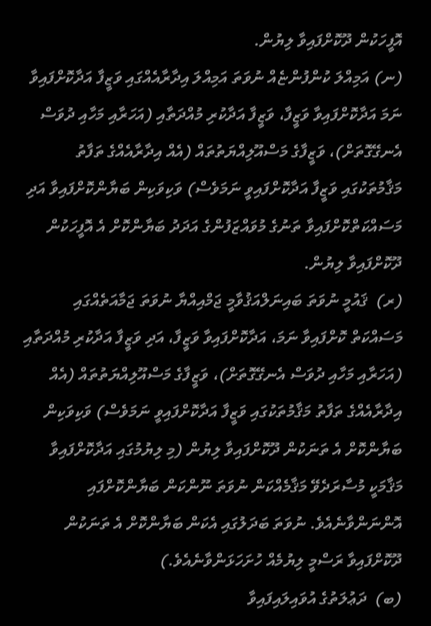އޮފީހަކުން ދޫކޮށްފައިވާ ލިޔުން.
(ނ) އަމިއްލަ ކުންފުންޏެއް ނުވަތަ އަމިއްލަ އިދާރާއެއްގައި ވަޒީފާ އަދާކޮށްފައިވާ ނަމަ އަދާކޮށްފައިވާ ވަޒީފާ، ވަޒީފާ އަދާކުރި މުއްދަތާއި (އަހަރާއި މަހާއި ދުވަސް އެނގޭގޮތަށް)، ވަޒީފާގެ މަސްއޫލިއްޔަތުތައް (އެއް އިދާރާއެއްގެ ތަފާތު މަޤާމުތަކުގައި ވަޒީފާ އަދާކޮށްފައިވީ ނަމަވެސް) ވަކިވަކިން ބަޔާންކޮށްފައިވާ އަދި މަސައްކަތްކޮށްފައިވާ ތަނުގެ މުވައްޒަފުންގެ އަދަދު ބަޔާންކޮށް އެ އޮފީހަކުން ދޫކޮށްފައިވާ ލިޔުން.
(ރ)  ޤައުމީ ނުވަތަ ބައިނަލްއަޤުވާމީ ޖަމްއިއްޔާ ނުވަތަ ޖަމާއަތެއްގައި މަސައްކަތް ކޮށްފައިވާ ނަމަ، އަދާކޮށްފައިވާ ވަޒީފާ، އަދި ވަޒީފާ އަދާކުރި މުއްދަތާއި (އަހަރާއި މަހާއި ދުވަސް އެނގޭގޮތަށް)، ވަޒީފާގެ މަސްއޫލިއްޔަތުތައް (އެއް އިދާރާއެއްގެ ތަފާތު މަޤާމުތަކުގައި ވަޒީފާ އަދާކޮށްފައިވީ ނަމަވެސް) ވަކިވަކިން ބަޔާންކޮށް އެ ތަނަކުން ދޫކޮށްފައިވާ ލިޔުން (މި ލިޔުމުގައި އަދާކޮށްފައިވާ މަޤާމަކީ މުސާރަދެވޭ މަޤާމެއްކަން ނުވަތަ ނޫންކަން ބަޔާންކޮށްފައި އޮންނަންވާނެއެވެ. ނުވަތަ ބަދަލުގައި އެކަން ބަޔާންކޮށް އެ ތަނަކުން ދޫކޮށްފައިވާ ރަސްމީ ލިޔުމެއް ހުށަހަޅަންވާނެއެވެ.)
(ބ)  ދަޢުލަތުގެ އުވައިލައިފައިވާ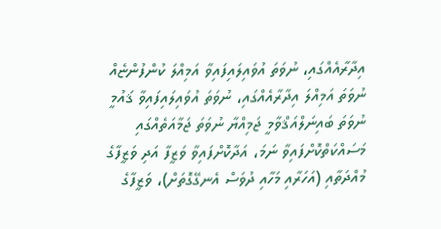އިދާރާއެއްގައި، ނުވަތަ އުވައިލައިފައިވާ އަމިއްލަ ކުންފުންޏެއް ނުވަތަ އަމިއްލަ އިދާރާއެއްގައި، ނުވަތަ އުވައިލައިފައިވާ ޤައުމީ ނުވަތަ ބައިނަލްއަޤްވާމީ ޖަމިއްޔާ ނުވަތަ ޖަމާއަތެއްގައި މަސައްކަތްކޮށްފައިވާ ނަމަ، އަދާކޮށްފައިވާ ވަޒީފާ އަދި ވަޒީފާގެ މުއްދަތާއި (އަހަރާއި މަހާއި ދުވަސް އެނގޭގޮތަށް)، ވަޒީފާގެ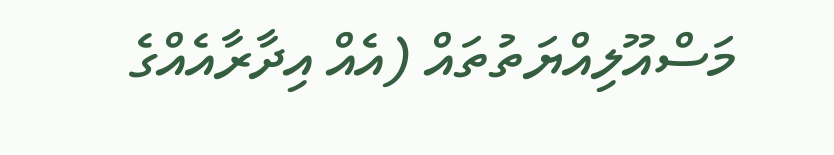މަސްއޫލިއްޔަތުތައް (އެއް އިދާރާއެއްގެ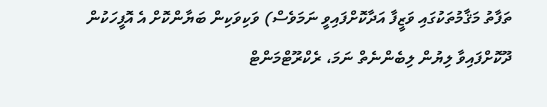ތަފާތު މަޤާމުތަކުގައި ވަޒީފާ އަދާކޮށްފައިވީ ނަމަވެސް) ވަކިވަކިން ބަޔާންކޮށް އެ އޮފީހަކުން ދޫކޮށްފައިވާ ލިޔުން ލިބެންނެތް ނަމަ، ރެކްރޫޓްމަންޓް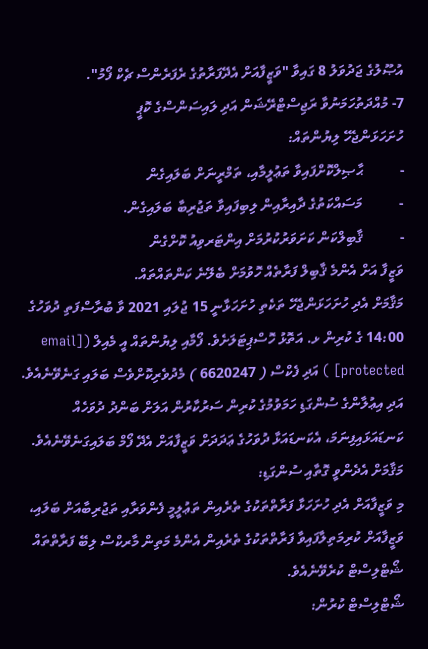އުޞޫލުގެ ޖަދުވަލު 8 ގައިވާ "ވަޒީފާއަށް އެދޭފަރާތުގެ ރެފަރެންސް ޗެކް ފޯމު".
7- މުއްދަތުހަމަނުވާ ރަޖިސްޓްރޭޝަން އަދި ލައިސަންސްގެ ކޮޕީ
ހުށަހަޅަންޖެހޭ ލިޔުންތައް:
-          ޙާޞިލްކޮށްފައިވާ ތަޢުލީމާއި، ތަމްރީނަށް ބަލައިގެން
-          މަސައްކަތުގެ ދާއިރާއިން ލިބިފައިވާ ތަޖުރިބާ ބަލައިގެން.
-          ޤާބިލްކަން ކަށަވަރުކުރުމަށް އިންޓަރވިއު ކޮށްގެން
ވަޒީފާ އަށް އެންމެ ޤާބިލް ފަރާތެއް ހޮވުމަށް ބެލޭނެ ކަންތައްތައް.
މަޤާމަށް އެދި ހުށަހަޅަންޖެހޭ ތަކެތި ހުށަހަޅާނީ 15 ޖުލައި 2021 ވާ ބުރާސްފަތި ދުވަހުގެ 14:00 ގެ ކުރިން ޅ. އަތޮޅު ހޮސްޕިޓަލަށެވެ. ފޯމާއި ލިޔުންތައް އީ މެއިލް ([email protected] ) އަދި ފެކްސް ( 6620247 ) މެދުވެރިކޮށްވެސް ބަލައި ގަނެވޭނެއެވެ.
އަދި އިޢުލާންގެ ސުންގަޑި ހަމަވުމުގެ ކުރިން ސަރުކާރުން އަލަށް ބަންދު ދުވަހެއް ކަނޑައަޅައިފިނަމަ، އެކަނޑައަޅާ ދުވަހުގެ ޢަދަދަށް ވަޒީފާއަށް އެދޭ ފޯމް ބަލައިގަނެވޭނެއެވެ.
މަޤާމަށް އެދެންވީ ގޮތާއި ސުންގަޑި:
މި ވަޒީފާއަށް އެދި ހުށަހަޅާ ފަރާތްތަކުގެ ތެރެއިން ތަޢުލީމީ ފެންވަރާއި ތަޖުރިބާއަށް ބަލައި، ވަޒީފާއަށް ކުރިމަތިލާފައިވާ ފަރާތްތަކުގެ ތެރެއިން އެންމެ މަތިން މާރކްސް ލިބޭ ފަރާތްތައް ޝޯޓްލިސްޓް ކުރެވޭނެއެވެ.
ޝޯޓްލިސްޓް ކުރުން: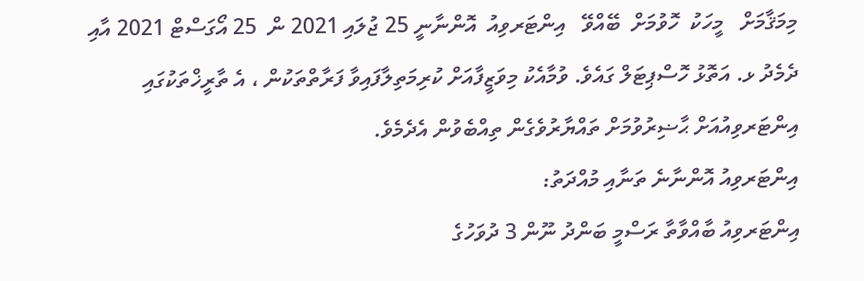މިމަޤާމަށް   މީހަކު  ހޮވުމަށް  ބޭއްވޭ   އިންޓަރވިއު  އޮންނާނީ 25 ޖުލައި 2021 ން  25 އޯގަސްޓް 2021 އާއި ދެމެދު ޅ. އަތޮޅު ހޮސްޕިޓަލް ގައެވެ. ވުމާއެކު މިވަޒީފާއަށް ކުރިމަތިލާފައިވާ ފަރާތްތަކުން ، އެ ތާރީޚްތަކުގައި އިންޓަރވިއުއަށް ޙާޟިރުވުމަށް ތައްޔާރުވެގެން ތިއްބެވުން އެދެމެވެ.
އިންޓަރވިއު އޮންނާނެ ތަނާއި މުއްދަތު:
އިންޓަރވިއު ބާއްވާތާ ރަސްމީ ބަންދު ނޫން 3 ދުވަހުގެ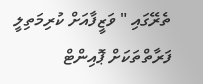ތެރޭގައި " ވަޒީފާއަށް ކުރިމަތިލީ ފަރާތްތަކަށް ޕޮއިންޓް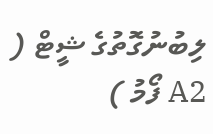ލިބުނުގޮތުގެ ޝީޓް ( A2 ފޯމު )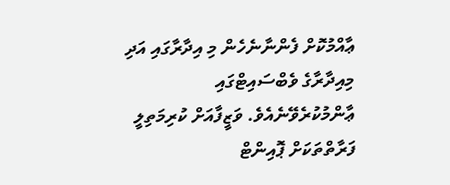ޢާއްމުކޮށް ފެންނާނެހެން މި އިދާރާގައި އަދި މިއިދާރާގެ ވެބްސައިޓްގައި ޢާންމުކުރެވޭނެއެވެ. ވަޒީފާއަށް ކުރިމަތިލީ ފަރާތްތަކަށް ޕޮއިންޓް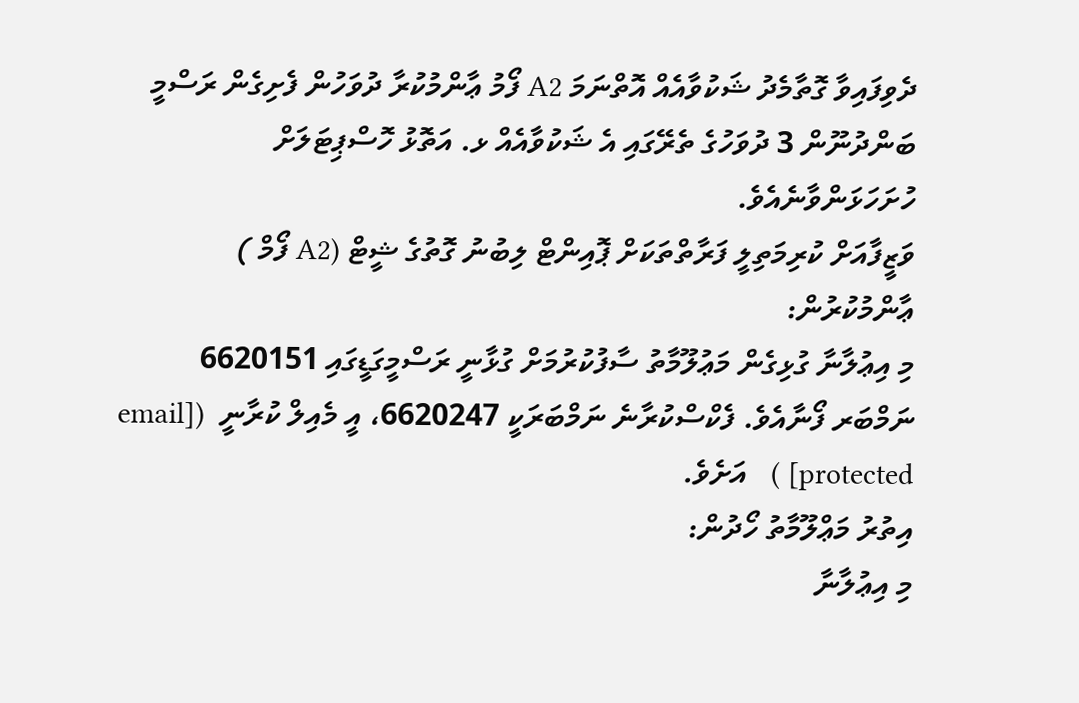ދެވިފައިވާ ގޮތާމެދު ޝަކުވާއެއް އޮތްނަމަ A2 ފޯމު ޢާންމުކުރާ ދުވަހުން ފެށިގެން ރަސްމީ ބަންދުނޫން 3 ދުވަހުގެ ތެރޭގައި އެ ޝަކުވާއެއް ޅ. އަތޮޅު ހޮސްޕިޓަލަށް ހުށަހަޅަންވާނެއެވެ.
ވަޒީފާއަށް ކުރިމަތިލީ ފަރާތްތަކަށް ޕޮއިންޓް ލިބުނު ގޮތުގެ ޝީޓް (A2 ފޯމް ) ޢާންމުކުރުން:
މި އިޢުލާނާ ގުޅިގެން މަޢުލޫމާތު ސާފުކުރުމަށް ގުޅާނީ ރަސްމީގަޑީގައި 6620151  ނަމްބަރ ފޯނާއެވެ. ފެކްސްކުރާނެ ނަމްބަރަކީ 6620247، އީ މެއިލް ކުރާނީ  ([email protected] )   އަށެވެ.
އިތުރު މަޢްލޫމާތު ހޯދުން:
މި އިޢުލާނާ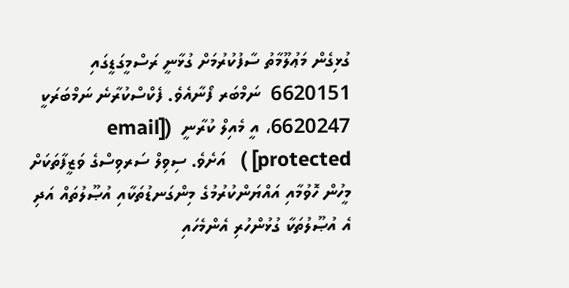ގުޅިގެން މަޢުލޫމާތު ސާފުކުރުމަށް ގުޅާނީ ރަސްމީގަޑީގައި 6620151  ނަމްބަރ ފޯނާއެވެ. ފެކްސްކުރާނެ ނަމްބަރަކީ 6620247، އީ މެއިލް ކުރާނީ  ([email protected] )   އަށެވެ. ސިވިލް ސަރވިސްގެ ވަޒީފާތަކަށް މީހުން ހޮވުމާއި އައްޔަންކުރުމުގެ މިންގަނޑުތަކާއި އުޞޫލުތައް އަދި އެ އުޞޫލުތަކާ ގުޅުންހުރި އެންމެހައި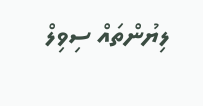ލިޔުންތައް ސިވިލް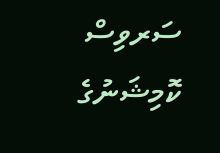ސަރވިސް ކޮމިޝަނުގެ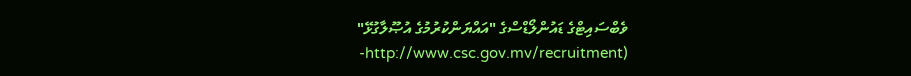ވެބްސައިޓްގެ ޑައުންލޯޑްސްގެ "އައްޔަންކުރުމުގެ އުޞޫލާގުޅޭ" (http://www.csc.gov.mv/recruitment-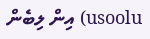usoolu) އިން ލިބެން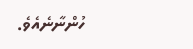ހުންނާނެއެވެ.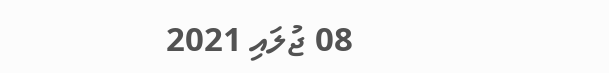08 ޖުލައި 2021